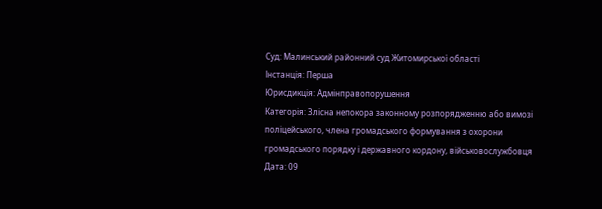Суд: Малинський районний суд Житомирської області
Інстанція: Перша
Юрисдикція: Адмінправопорушення
Категорія: Злісна непокора законному розпорядженню або вимозі поліцейського, члена громадського формування з охорони громадського порядку і державного кордону, військовослужбовця
Дата: 09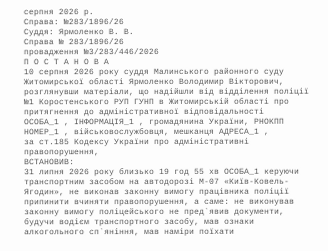серпня 2026 р.
Справа: №283/1896/26
Суддя: Ярмоленко В. В.
Справа № 283/1896/26
провадження №3/283/446/2026
П О С Т А Н О В А
10 серпня 2026 року суддя Малинського районного суду Житомирської області Ярмоленко Володимир Вікторович, розглянувши матеріали, що надійшли від відділення поліції №1 Коростенського РУП ГУНП в Житомирській області про притягнення до адміністративної відповідальності
ОСОБА_1 , ІНФОРМАЦІЯ_1 , громадянина України, РНОКПП НОМЕР_1 , військовослужбовця, мешканця АДРЕСА_1 ,
за ст.185 Кодексу України про адміністративні правопорушення,
ВСТАНОВИВ:
31 липня 2026 року близько 19 год 55 хв ОСОБА_1 керуючи транспортним засобом на автодорозі М-07 «Київ-Ковель-Ягодин», не виконав законну вимогу працівника поліції припинити вчиняти правопорушення, а саме: не виконував законну вимогу поліцейського не пред`явив документи, будучи водієм транспортного засобу, мав ознаки алкогольного сп`яніння, мав наміри поїхати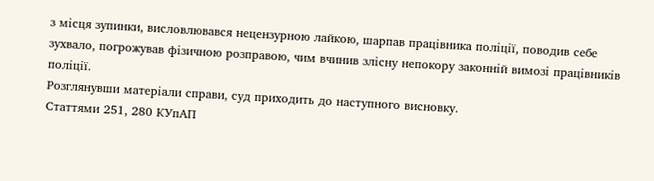з місця зупинки, висловлювався нецензурною лайкою, шарпав працівника поліції, поводив себе зухвало, погрожував фізичною розправою, чим вчинив злісну непокору законній вимозі працівників поліції.
Розглянувши матеріали справи, суд приходить до наступного висновку.
Статтями 251, 280 КУпАП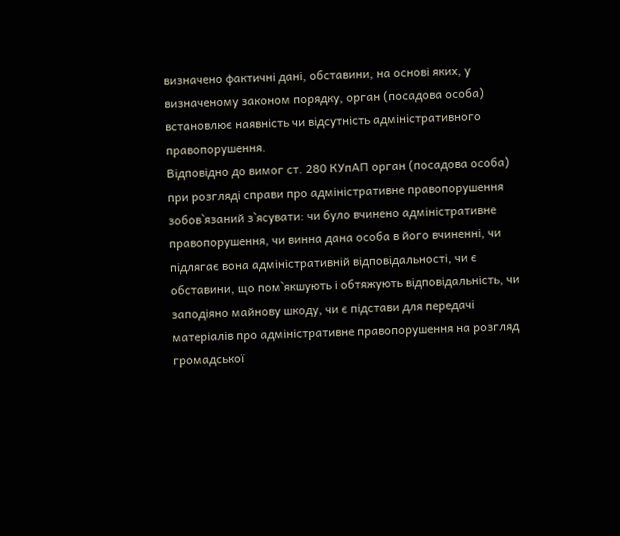визначено фактичні дані, обставини, на основі яких, у визначеному законом порядку, орган (посадова особа) встановлює наявність чи відсутність адміністративного правопорушення.
Відповідно до вимог ст. 280 КУпАП орган (посадова особа) при розгляді справи про адміністративне правопорушення зобов`язаний з`ясувати: чи було вчинено адміністративне правопорушення, чи винна дана особа в його вчиненні, чи підлягає вона адміністративній відповідальності, чи є обставини, що пом`якшують і обтяжують відповідальність, чи заподіяно майнову шкоду, чи є підстави для передачі матеріалів про адміністративне правопорушення на розгляд громадської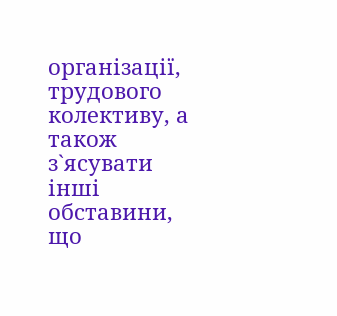організації, трудового колективу, а також з`ясувати інші обставини, що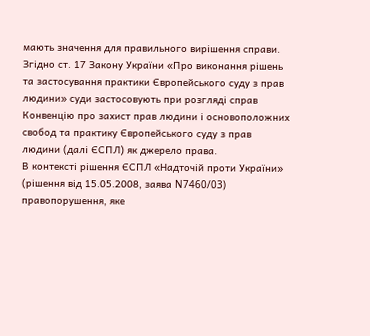мають значення для правильного вирішення справи.
Згідно ст. 17 Закону України «Про виконання рішень та застосування практики Європейського суду з прав людини» суди застосовують при розгляді справ Конвенцію про захист прав людини і основоположних свобод та практику Європейського суду з прав людини (далі ЄСПЛ) як джерело права.
В контексті рішення ЄСПЛ «Надточій проти України» (рішення від 15.05.2008, заява N7460/03) правопорушення, яке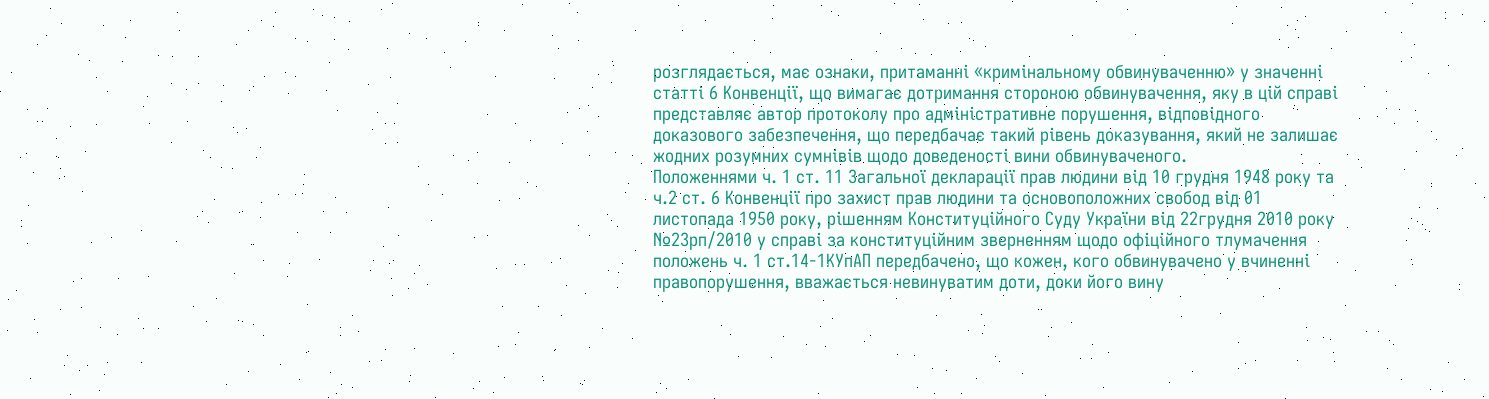розглядається, має ознаки, притаманні «кримінальному обвинуваченню» у значенні статті 6 Конвенції, що вимагає дотримання стороною обвинувачення, яку в цій справі представляє автор протоколу про адміністративне порушення, відповідного доказового забезпечення, що передбачає такий рівень доказування, який не залишає жодних розумних сумнівів щодо доведеності вини обвинуваченого.
Положеннями ч. 1 ст. 11 Загальної декларації прав людини від 10 грудня 1948 року та ч.2 ст. 6 Конвенції про захист прав людини та основоположних свобод від 01 листопада 1950 року, рішенням Конституційного Суду України від 22грудня 2010 року №23рп/2010 у справі за конституційним зверненням щодо офіційного тлумачення положень ч. 1 ст.14-1КУпАП передбачено, що кожен, кого обвинувачено у вчиненні правопорушення, вважається невинуватим доти, доки його вину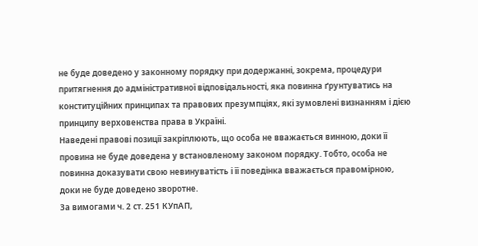не буде доведено у законному порядку при додержанні, зокрема, процедури притягнення до адміністративної відповідальності, яка повинна ґрунтуватись на конституційних принципах та правових презумпціях, які зумовлені визнанням і дією принципу верховенства права в Україні.
Наведені правові позиції закріплюють, що особа не вважається винною, доки її провина не буде доведена у встановленому законом порядку. Тобто, особа не повинна доказувати свою невинуватість і її поведінка вважається правомірною, доки не буде доведено зворотне.
За вимогами ч. 2 ст. 251 КУпАП,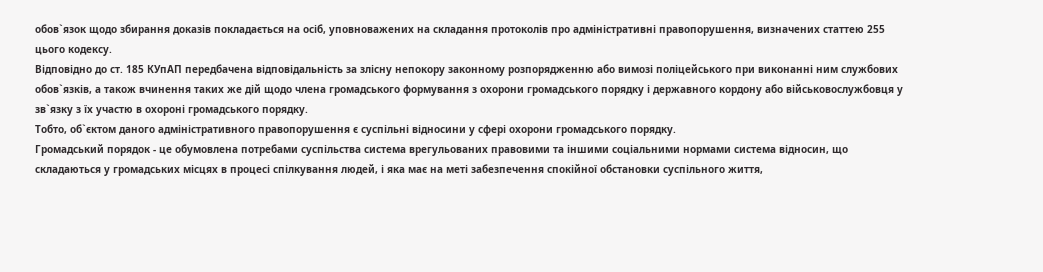обов`язок щодо збирання доказів покладається на осіб, уповноважених на складання протоколів про адміністративні правопорушення, визначених статтею 255 цього кодексу.
Відповідно до ст. 185 КУпАП передбачена відповідальність за злісну непокору законному розпорядженню або вимозі поліцейського при виконанні ним службових обов`язків, а також вчинення таких же дій щодо члена громадського формування з охорони громадського порядку і державного кордону або військовослужбовця у зв`язку з їх участю в охороні громадського порядку.
Тобто, об`єктом даного адміністративного правопорушення є суспільні відносини у сфері охорони громадського порядку.
Громадський порядок - це обумовлена потребами суспільства система врегульованих правовими та іншими соціальними нормами система відносин, що складаються у громадських місцях в процесі спілкування людей, і яка має на меті забезпечення спокійної обстановки суспільного життя,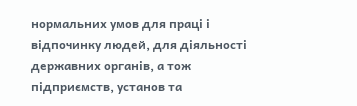нормальних умов для праці і відпочинку людей, для діяльності державних органів, а тож підприємств, установ та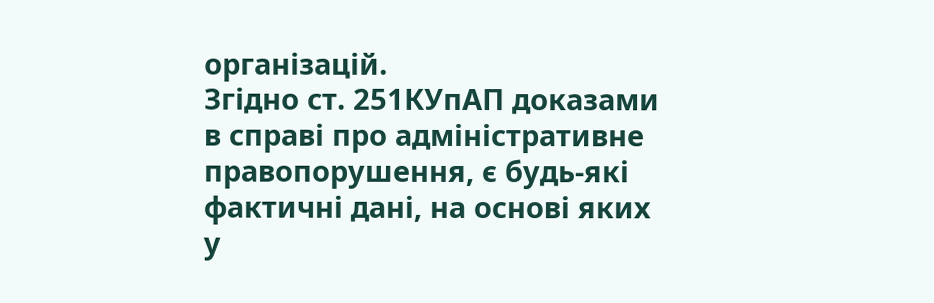організацій.
Згідно ст. 251КУпАП доказами в справі про адміністративне правопорушення, є будь-які фактичні дані, на основі яких у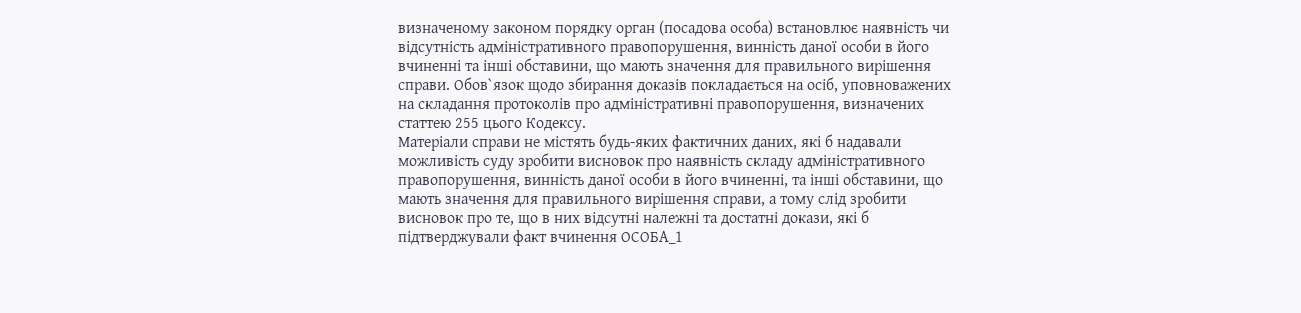визначеному законом порядку орган (посадова особа) встановлює наявність чи відсутність адміністративного правопорушення, винність даної особи в його вчиненні та інші обставини, що мають значення для правильного вирішення справи. Обов`язок щодо збирання доказів покладається на осіб, уповноважених на складання протоколів про адміністративні правопорушення, визначених статтею 255 цього Кодексу.
Матеріали справи не містять будь-яких фактичних даних, які б надавали можливість суду зробити висновок про наявність складу адміністративного правопорушення, винність даної особи в його вчиненні, та інші обставини, що мають значення для правильного вирішення справи, а тому слід зробити висновок про те, що в них відсутні належні та достатні докази, які б підтверджували факт вчинення ОСОБА_1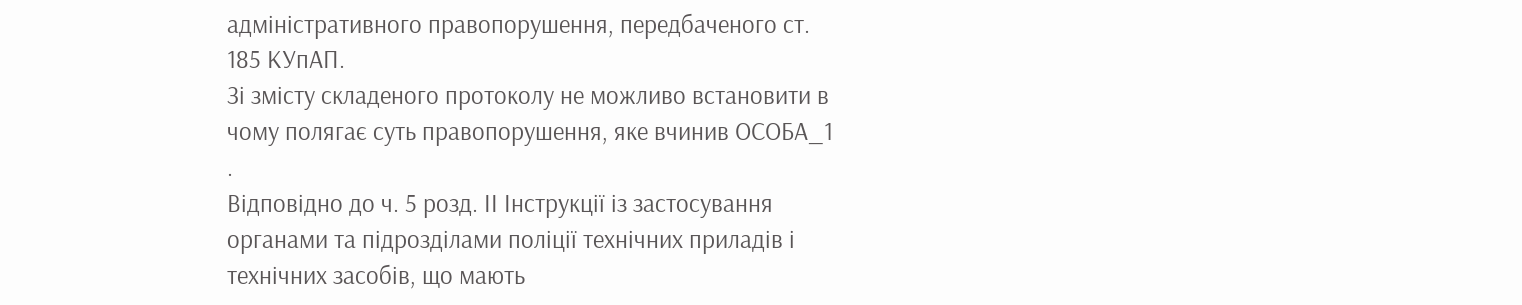адміністративного правопорушення, передбаченого ст. 185 КУпАП.
Зі змісту складеного протоколу не можливо встановити в чому полягає суть правопорушення, яке вчинив ОСОБА_1 .
Відповідно до ч. 5 розд. ІІ Інструкції із застосування органами та підрозділами поліції технічних приладів і технічних засобів, що мають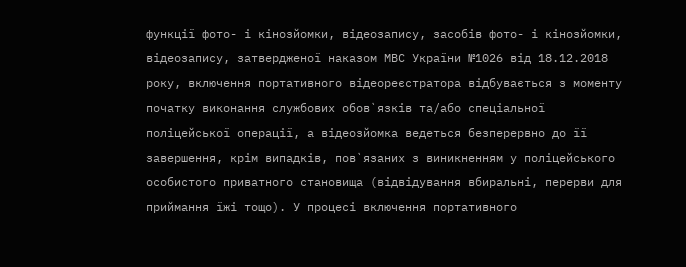функції фото- і кінозйомки, відеозапису, засобів фото- і кінозйомки, відеозапису, затвердженої наказом МВС України №1026 від 18.12.2018 року, включення портативного відеореєстратора відбувається з моменту початку виконання службових обов`язків та/або спеціальної поліцейської операції, а відеозйомка ведеться безперервно до її завершення, крім випадків, пов`язаних з виникненням у поліцейського особистого приватного становища (відвідування вбиральні, перерви для приймання їжі тощо). У процесі включення портативного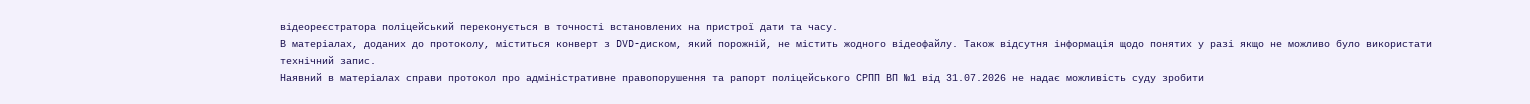відеореєстратора поліцейський переконується в точності встановлених на пристрої дати та часу.
В матеріалах, доданих до протоколу, міститься конверт з DVD-диском, який порожній, не містить жодного відеофайлу. Також відсутня інформація щодо понятих у разі якщо не можливо було використати технічний запис.
Наявний в матеріалах справи протокол про адміністративне правопорушення та рапорт поліцейського СРПП ВП №1 від 31.07.2026 не надає можливість суду зробити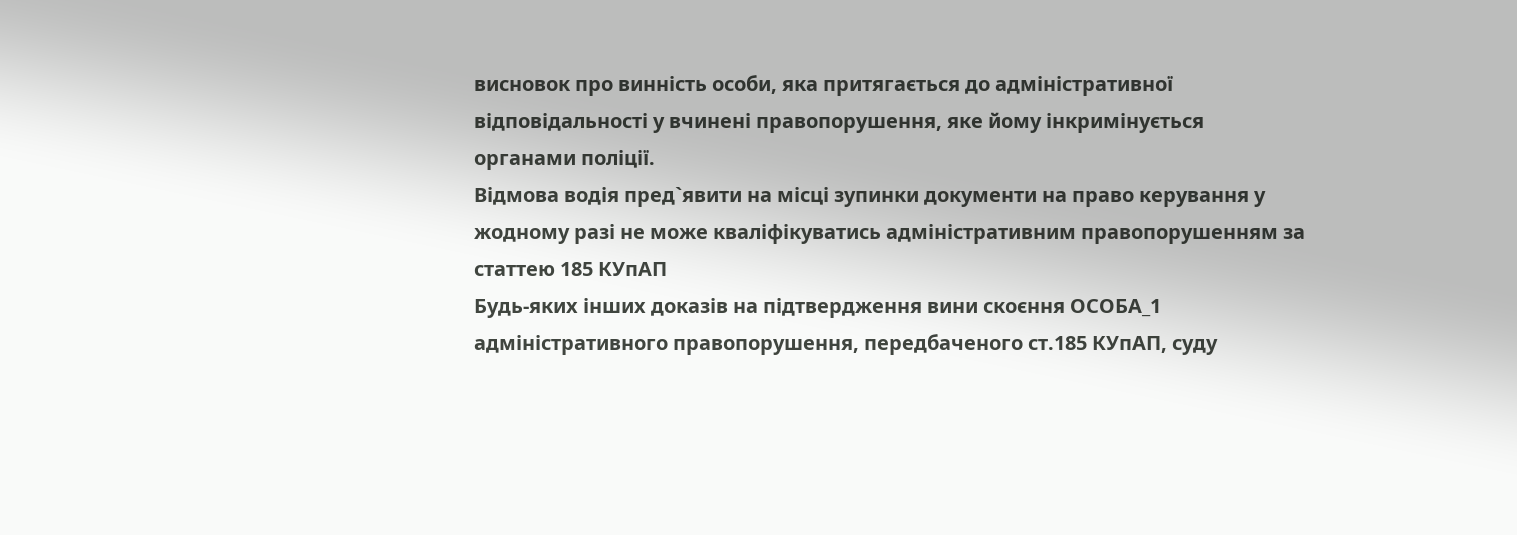висновок про винність особи, яка притягається до адміністративної відповідальності у вчинені правопорушення, яке йому інкримінується органами поліції.
Відмова водія пред`явити на місці зупинки документи на право керування у жодному разі не може кваліфікуватись адміністративним правопорушенням за статтею 185 КУпАП
Будь-яких інших доказів на підтвердження вини скоєння ОСОБА_1 адміністративного правопорушення, передбаченого ст.185 КУпАП, суду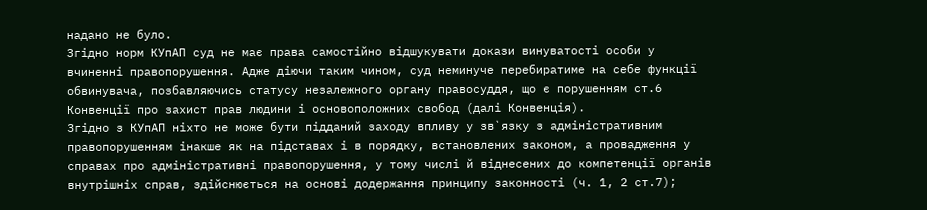надано не було.
Згідно норм КУпАП суд не має права самостійно відшукувати докази винуватості особи у вчиненні правопорушення. Адже діючи таким чином, суд неминуче перебиратиме на себе функції обвинувача, позбавляючись статусу незалежного органу правосуддя, що є порушенням ст.6 Конвенції про захист прав людини і основоположних свобод (далі Конвенція).
Згідно з КУпАП ніхто не може бути підданий заходу впливу у зв`язку з адміністративним правопорушенням інакше як на підставах і в порядку, встановлених законом, а провадження у справах про адміністративні правопорушення, у тому числі й віднесених до компетенції органів внутрішніх справ, здійснюється на основі додержання принципу законності (ч. 1, 2 ст.7);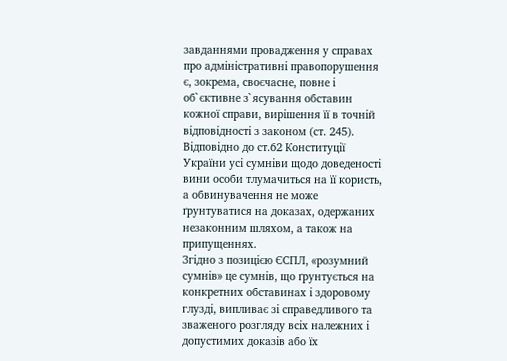завданнями провадження у справах про адміністративні правопорушення є, зокрема, своєчасне, повне і об`єктивне з`ясування обставин кожної справи, вирішення її в точній відповідності з законом (ст. 245).
Відповідно до ст.62 Конституції України усі сумніви щодо доведеності вини особи тлумачиться на її користь, а обвинувачення не може ґрунтуватися на доказах, одержаних незаконним шляхом, а також на припущеннях.
Згідно з позицією ЄСПЛ, «розумний сумнів» це сумнів, що ґрунтується на конкретних обставинах і здоровому глузді, випливає зі справедливого та зваженого розгляду всіх належних і допустимих доказів або їх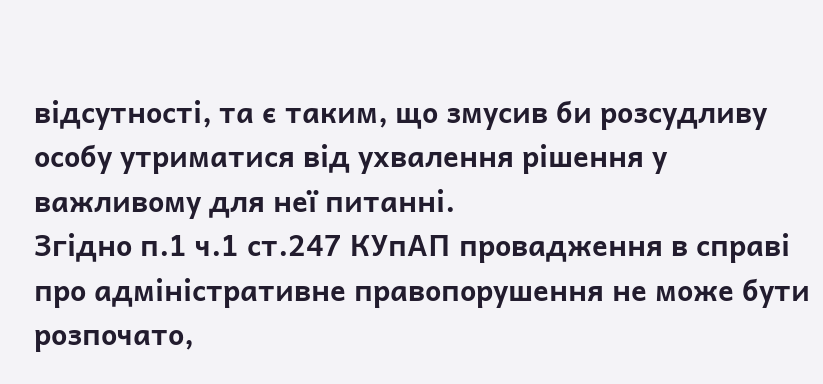відсутності, та є таким, що змусив би розсудливу особу утриматися від ухвалення рішення у важливому для неї питанні.
Згідно п.1 ч.1 ст.247 КУпАП провадження в справі про адміністративне правопорушення не може бути розпочато,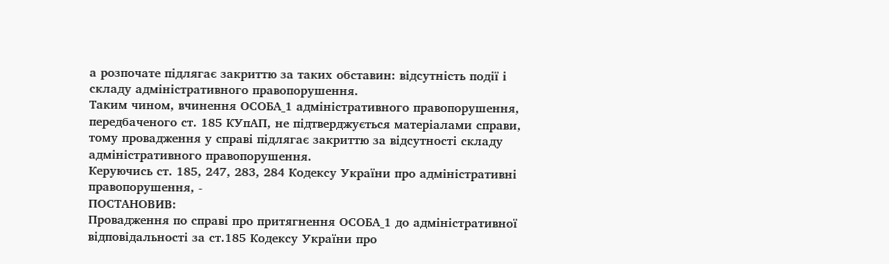а розпочате підлягає закриттю за таких обставин: відсутність події і складу адміністративного правопорушення.
Таким чином, вчинення ОСОБА_1 адміністративного правопорушення, передбаченого ст. 185 КУпАП, не підтверджується матеріалами справи, тому провадження у справі підлягає закриттю за відсутності складу адміністративного правопорушення.
Керуючись ст. 185, 247, 283, 284 Кодексу України про адміністративні правопорушення, -
ПОСТАНОВИВ:
Провадження по справі про притягнення ОСОБА_1 до адміністративної відповідальності за ст.185 Кодексу України про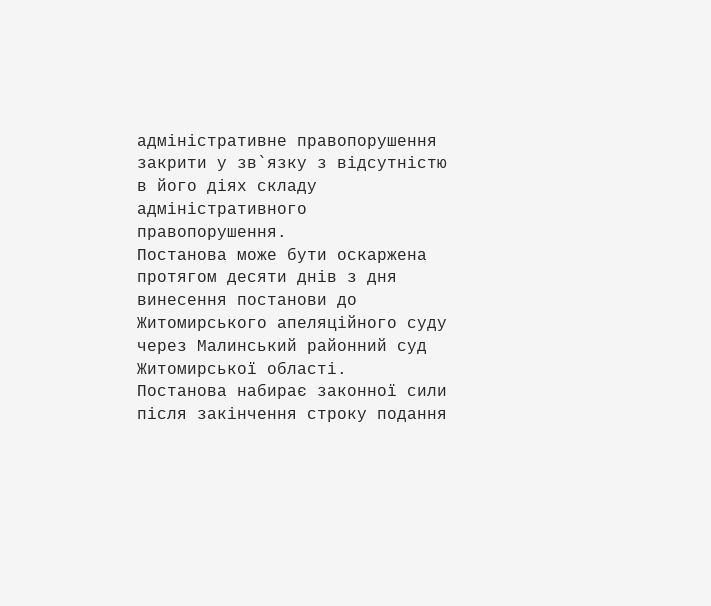адміністративне правопорушення закрити у зв`язку з відсутністю в його діях складу адміністративного правопорушення.
Постанова може бути оскаржена протягом десяти днів з дня винесення постанови до Житомирського апеляційного суду через Малинський районний суд Житомирської області.
Постанова набирає законної сили після закінчення строку подання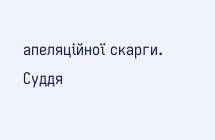апеляційної скарги.
Суддя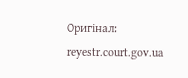Оригінал: reyestr.court.gov.ua